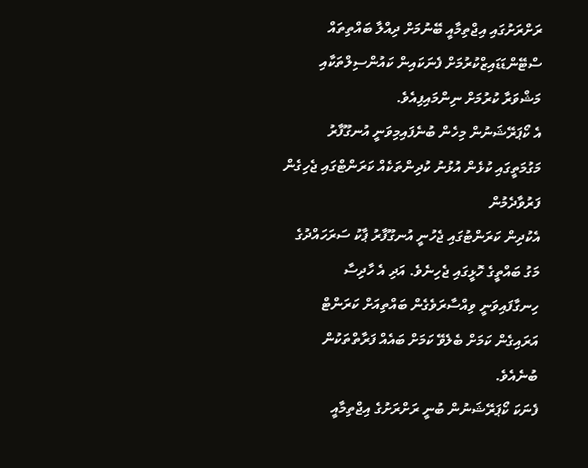ރަށްރަށުގައި އިޖްތިމާއީ ބޭނުމަށް ދިއްލާ ބައްތިތައް ސްޓޭންޑަޑައިޒްކުރުމަށް ފެނަކައިން ކައުންސިލްތަކާއި މަޝްވަރާ ކުރުމަށް ނިންމައިފިއެވެ.
އެ ކޯޕަރޭޝަނުން މިހެން ބުނެފައިމިވަނީ އުނގޫފާރު މަގުމަތީގައި ކުޅެން އުޅުނު ކުދިންތަކެއް ކަރަންޓްގައި ޖެހިގެން ފަރުވާދެމުން
އެކުދިން ކަރަންޓުގައި ޖެހުނީ އުނގޫފާރު ޕާކު ސަރަހައްދުގެ މަގު ބައްތީގެ ހޮޅީގައި ޖެހިނެވެ. އަދި އެ ހާދިސާ ހިނގާފައިވަނީ ވިއްސާރަވެގެން ބައްތިއަށް ކަރަންޓް އަރައިގެން ކަމަށް ބެލެވޭ ކަމަށް ބައެއް ފަރާތްތަކުން ބުނެއެވެ.
ފެނަކަ ކޯޕަރޭޝަނުން ބުނީ ރަށްރަށުގެ އިޖްތިމާއީ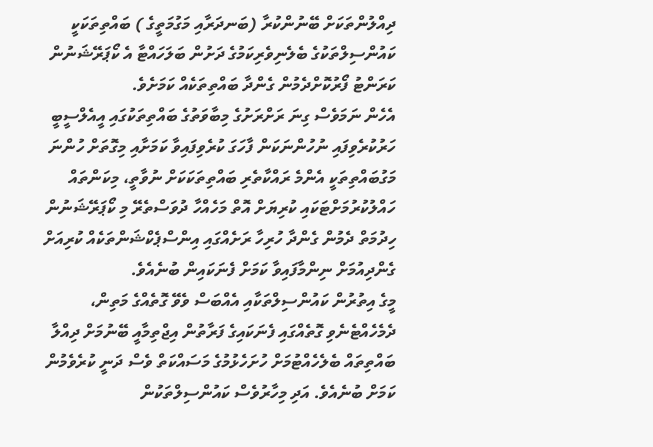ދިއްލުންތަކަށް ބޭނުންކުރާ (ބަނދަރާއި މަގުމަތީގެ ) ބައްތިތަކަކީ ކައުންސިލްތަކުގެ ބެލެނިވެރިކަމުގެ ދަށުން ބަލަހައްޓާ އެ ކޯޕަރޭޝަނުން ކަރަންޓު ފޯރުކޮށްދެމުން ގެންދާ ބައްތިތަކެއް ކަމަށެވެ.
އެހެން ނަމަވެސް ގިނަ ރަށްރަށުގެ މިބާވަތުގެ ބައްތިތަކުގައި އީއެލްސީބީ ހަރުކުރެވިފައި ނުހުންނަކަން ފާހަގަ ކުރެވިފައިވާ ކަމަށާއި މިގޮތަށް ހުންނަ މަގުބައްތިތަކީ އެންމެ ރައްކާތެރި ބައްތިތަކަކަށް ނުވާތީ، މިކަންތައް ހައްލުކުރުމަށްޓަކައި ކުރިޔަށް އޮތް މަހެއްހާ ދުވަސްތެރޭ މި ކޯޕަރޭޝަނުން ހިދުމަތް ދެމުން ގެންދާ ހުރިހާ ރަށެއްގައި އިންސްޕެކްޝަންތަކެއް ކުރިއަށް ގެންދިއުމަށް ނިންމާފައިވާ ކަމަށް ފެނަކައިން ބުނެއެވެ.
މީގެ އިތުރުން ކައުންސިލްތަކާއި އެއްބަސް ވެވޭ ގޮތެއްގެ މަތިން، ދެމެހެއްޓެނެވި ގޮތެއްގައި ފެނަކައިގެ ފަރާތުން އިޖްތިމާއީ ބޭނުމަށް ދިއްލާ ބައްތިތައް ބެލެހެއްޓުމަށް ހުށަހެޅުމުގެ މަސައްކަތް ވެސް ދަނީ ކުރެވެމުން ކަމަށް ބުނެއެވެ. އަދި މިހާރުވެސް ކައުންސިލްތަކުން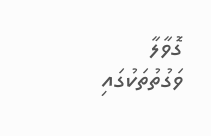ގޮވާލާ ވަގުތުތަކުގައި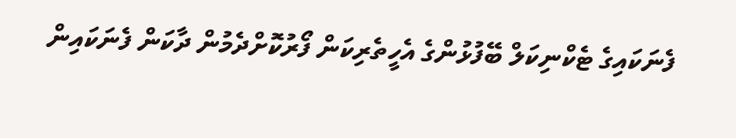ފެނަކައިގެ ޓެކްނިކަލް ބޭފުޅުންގެ އެހީތެރިކަން ފޯރުކޮށްދެމުން ދާކަން ފެނަކައިން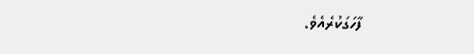ފާހަގަކުރެއެވެ.